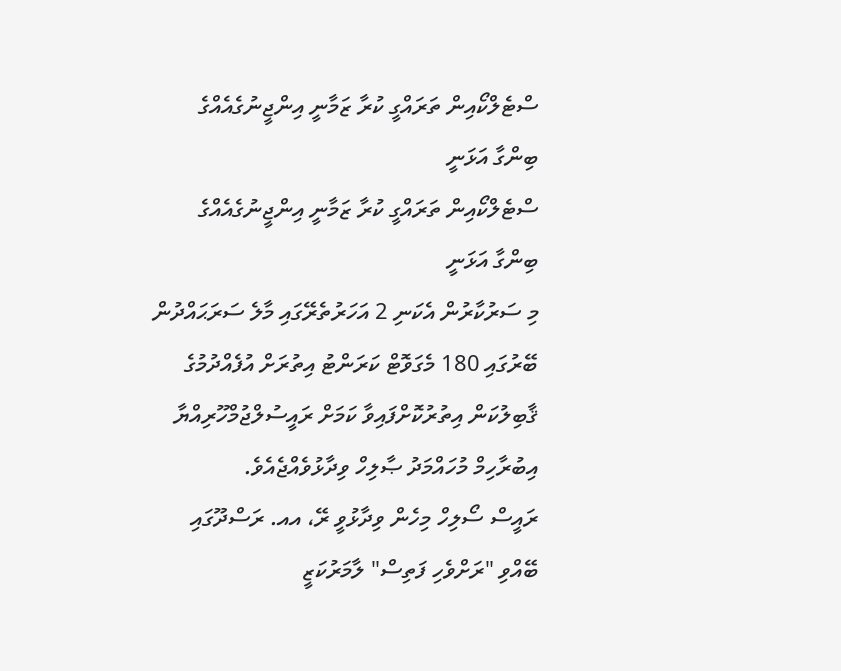ސްޓެލްކޯއިން ތަރައްގީ ކުރާ ޒަމާނީ އިންޖީނުގެއެއްގެ ބިންގާ އަޅަނީ
ސްޓެލްކޯއިން ތަރައްގީ ކުރާ ޒަމާނީ އިންޖީނުގެއެއްގެ ބިންގާ އަޅަނީ
މި ސަރުކާރުން އެކަނި 2 އަހަރުތެރޭގައި މާލެ ސަރަޙައްދުން ބޭރުގައި 180 މެގަވޮޓް ކަރަންޓު އިތުރަށް އުފެއްދުމުގެ ޤާބިލުކަން އިތުރުކޮށްފައިވާ ކަމަށް ރައީސުލްޖުމްހޫރިއްޔާ އިބުރާހިމް މުހައްމަދު ޞާލިހް ވިދާޅުވެއްޖެއެވެ.
ރައީސް ސޯލިހް މިހެން ވިދާޅުވީ ރޭ، އއ. ރަސްދޫގައި ބޭއްވި "ރަށްވެހި ފަތިސް" ލާމަރުކަޒީ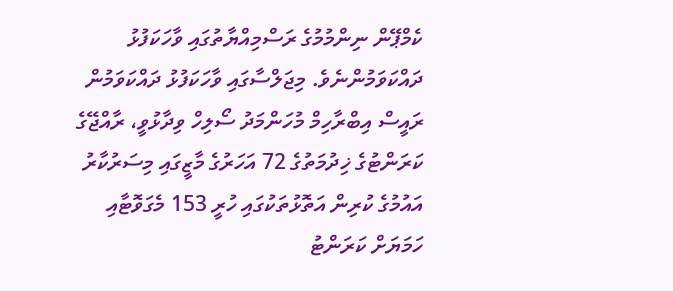ކެމްޕޭން ނިންމުމުގެ ރަސްމިއްޔާތުގައި ވާހަކަފުޅު ދައްކަވަމުންނެވެ. މިޖަލްސާގައި ވާހަކަފުޅު ދައްކަވަމުން ރައީސް އިބްރާހިމް މުހަންމަދު ސޯލިހް ވިދާޅުވީ، ރާއްޖޭގެ ކަރަންޓުގެ ޚިދުމަތުގެ 72 އަހަރުގެ މާޒީގައި މިސަރުކާރު އައުމުގެ ކުރިން އަތޮޅުތަކުގައި ހުރީ 153 މެގަވޮޓާއި ހަމަޔަށް ކަރަންޓު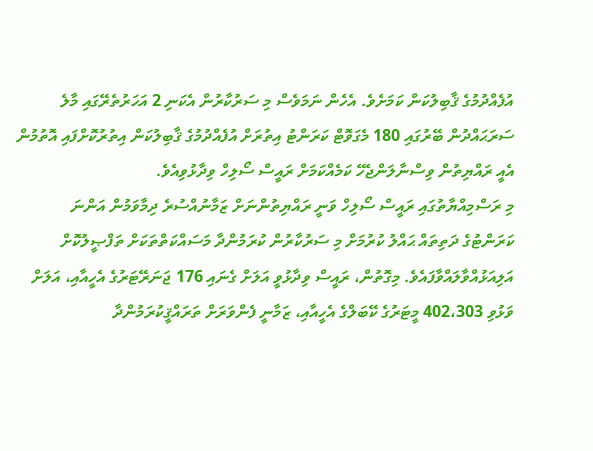އުފެއްދުމުގެ ޤާބިލުކަން ކަމަށެވެ. އެހެން ނަމަވެސް މި ސަރުކާރުން އެކަނި 2 އަހަރުތެރޭގައި މާލެ ސަރަޙައްދުން ބޭރުގައި 180 މެގަވޮޓް ކަރަންޓު އިތުރަށް އުފެއްދުމުގެ ޤާބިލުކަން އިތުރުކޮށްފައި އޮތުމުން އެއީ ރައްޔިތުން ވިސްނާލަންޖެހޭ ކަމެއްކަމަށް ރައީސް ސޯލިހް ވިދާޅުވިއެވެ.
މި ރަސްމިއްޔާތުގައި ރައީސް ސޯލިހް ވަނީ ރައްޔިތުންނަށް ޒަމާނުއްސުރެ ދިމާވަމުން އަންނަ ކަރަންޓުގެ ދަތިތައް ޙައްލު ކުރުމަށް މި ސަރުކާރުން ކުރަމުންދާ މަސައްކަތްތަކަށް ތަފްޞީލުކޮށް އަލިއަޅުއްވާލައްވާފައެވެ. މިގޮތުން، ރައީސް ވިދާޅުވީ އަލަށް ގެނައި 176 ޖަނަރޭޓަރުގެ އެހީއާއި، އަލަށް ވަޅުވި 402،303 މީޓަރުގެ ކޭބަލްގެ އެހީއާއި، ޒަމާނީ ފެންވަރަށް ތަރައްޤީކުރަމުންދާ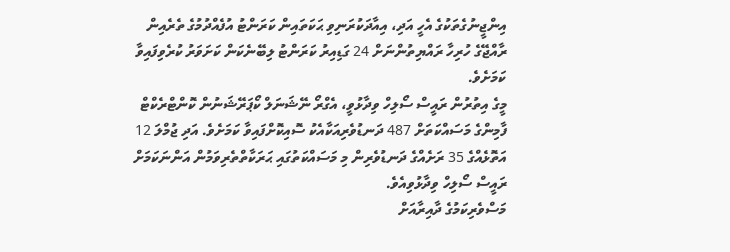އިންޖީނުގެތަކުގެ އެހީ އަދި، އިއާދަކުރަނިވި ޙަކަތައިން ކަރަންޓު އުފެއްދުމުގެ ތެރެއިން ރާއްޖޭގެ ހުރިހާ ރައްޔިތުންނަށް 24 ގަޑިއިރު ކަރަންޓު ލިބޭނެކަން ކަށަވަރު ކުރެވިފައިވާ ކަމަށެވެ.
މީގެ އިތުރުން ރައީސް ސޯލިހް ވިދާޅުވީ، އެގްރޯ ނޭޝަނަލް ކޯޕަރޭޝަނުން ކޮންޓްރެކްޓް ފާމިންގެ މަސައްކަތަށް 487 ދަނޑުވެރިއަކާއެކު ސޮއިކޮށްފައިވާ ކަމަށެވެ. އަދި ޖުމްލަ 12 އަތޮޅެއްގެ 35 ރަށެއްގެ ދަނޑުވެރިން މި މަސައްކަތުގައި ޙަރަކާތްތެރިވަމުން އަންނަކަމަށް ރައީސް ސޯލިހް ވިދާޅުވިއެވެ.
މަސްވެރިކަމުގެ ދާއިރާއަށް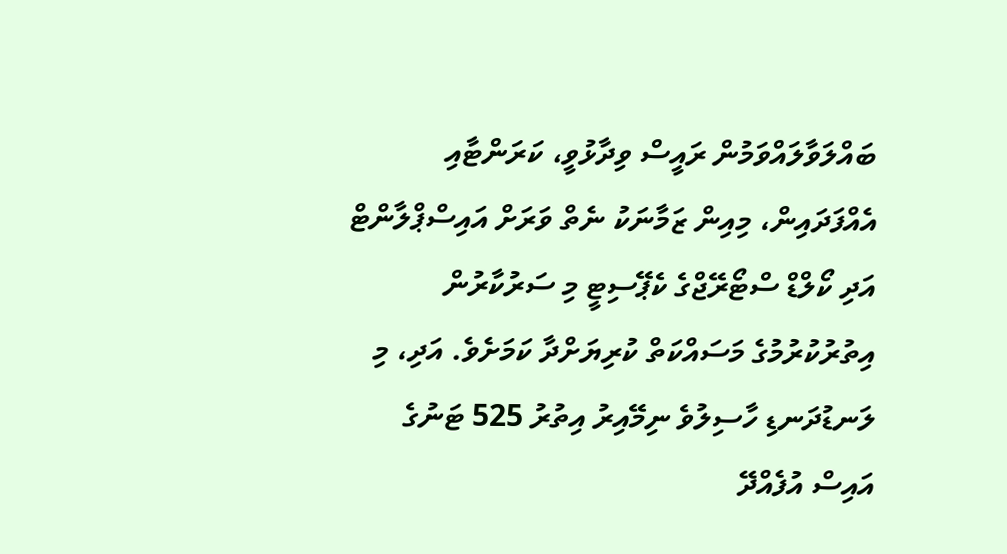ބައްލަވާލައްވަމުން ރައީސް ވިދާޅުވީ، ކަރަންޓާއި އެއްފަދައިން، މިއިން ޒަމާނަކު ނެތް ވަރަށް އައިސްޕްލާންޓް އަދި ކޯލްޑް ސްޓޯރޭޖްގެ ކެޕޭސިޓީ މި ސަރުކާރުން އިތުރުކުރުމުގެ މަސައްކަތް ކުރިޔަށްދާ ކަމަށެވެ. އަދި، މި ލަނޑުދަނޑި ހާސިލުވެ ނިމޭއިރު އިތުރު 525 ޓަނުގެ އައިސް އުފެއްދޭ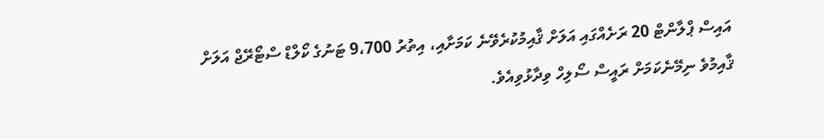އައިސް ޕްލާންޓް 20 ރަށެއްގައި އަލަށް ޤާއިމުކުރެވޭނެ ކަމަށާއި، އިތުރު 9،700 ޓަނުގެ ކޯލްޑް ސްޓޯރޭޖް އަލަށް ޤާއިމުވެ ނިމޭނެކަމަށް ރައީސް ސޯލިހް ވިދާޅުވިއެވެ.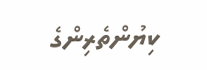ކިޔުންތެރިންގެ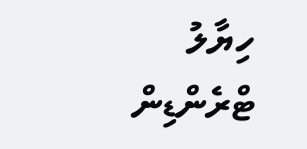ހިޔާލު
ޓްރެންޑިން